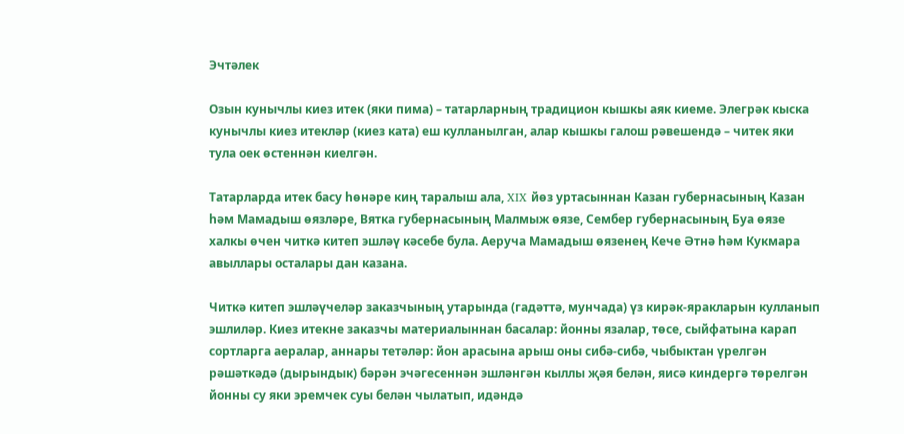Эчтәлек

Озын кунычлы киез итек (яки пима) – татарларның традицион кышкы аяк киеме. Элегрәк кыска кунычлы киез итекләр (киез ката) еш кулланылган, алар кышкы галош рәвешендә – читек яки тула оек өстеннән киелгән.

Татарларда итек басу һөнәре киң таралыш ала, XIX йөз уртасыннан Казан губернасының Казан һәм Мамадыш өязләре, Вятка губернасының Малмыж өязе, Сембер губернасының Буа өязе халкы өчен читкә китеп эшләү кәсебе була. Аеруча Мамадыш өязенең Кече Әтнә һәм Кукмара авыллары осталары дан казана.

Читкә китеп эшләүчеләр заказчының утарында (гадәттә, мунчада) үз кирәк-яракларын кулланып эшлиләр. Киез итекне заказчы материалыннан басалар: йонны язалар, төсе, сыйфатына карап сортларга аералар, аннары тетәләр: йон арасына арыш оны сибә-сибә, чыбыктан үрелгән рәшәткәдә (дырындык) бәрән эчәгесеннән эшләнгән кыллы җәя белән, яисә киндергә төрелгән йонны су яки эремчек суы белән чылатып, идәндә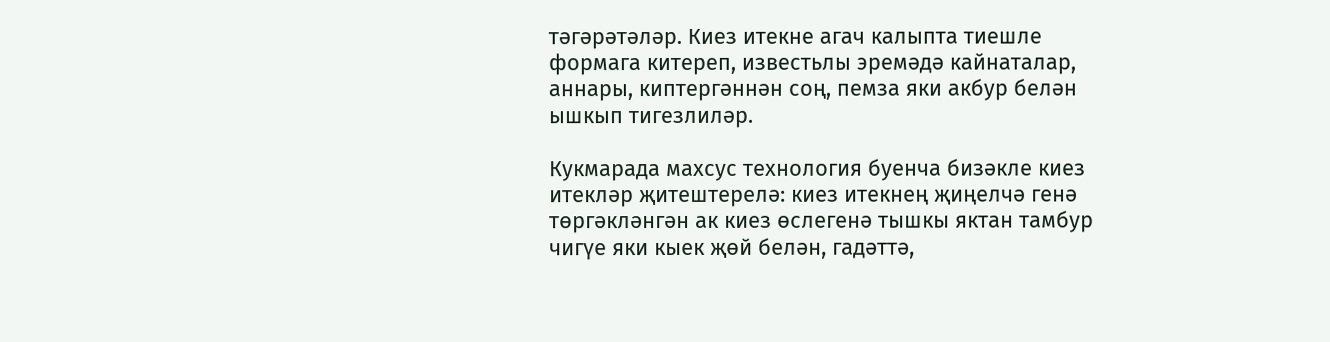тәгәрәтәләр. Киез итекне агач калыпта тиешле формага китереп, известьлы эремәдә кайнаталар, аннары, киптергәннән соң, пемза яки акбур белән ышкып тигезлиләр.

Кукмарада махсус технология буенча бизәкле киез итекләр җитештерелә: киез итекнең җиңелчә генә төргәкләнгән ак киез өслегенә тышкы яктан тамбур чигүе яки кыек җөй белән, гадәттә,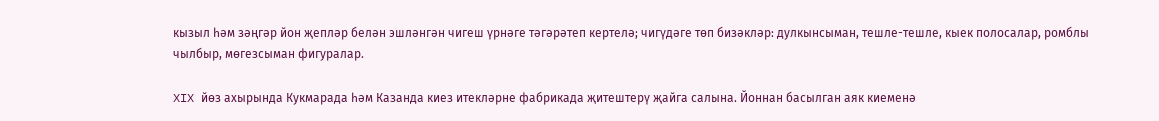кызыл һәм зәңгәр йон җепләр белән эшләнгән чигеш үрнәге тәгәрәтеп кертелә; чигүдәге төп бизәкләр: дулкынсыман, тешле-тешле, кыек полосалар, ромблы чылбыр, мөгезсыман фигуралар.

XIX йөз ахырында Кукмарада һәм Казанда киез итекләрне фабрикада җитештерү җайга салына. Йоннан басылган аяк киеменә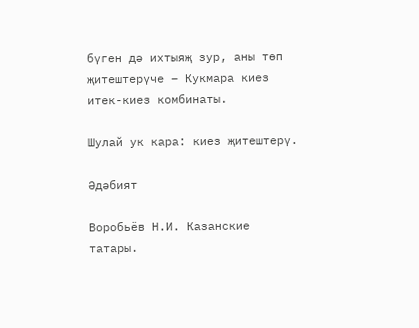бүген дә ихтыяҗ зур, аны төп җитештерүче – Кукмара киез итек-киез комбинаты.

Шулай ук кара: киез җитештерү.

Әдәбият

Воробьёв Н.И. Казанские татары.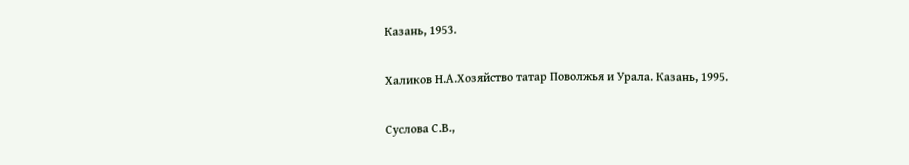Казань, 1953.

Халиков Н.А.Хозяйство татар Поволжья и Урала. Казань, 1995.

Суслова С.В.,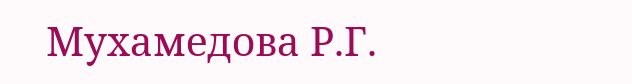Мухамедова Р.Г.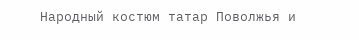Народный костюм татар Поволжья и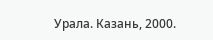Урала. Казань, 2000.